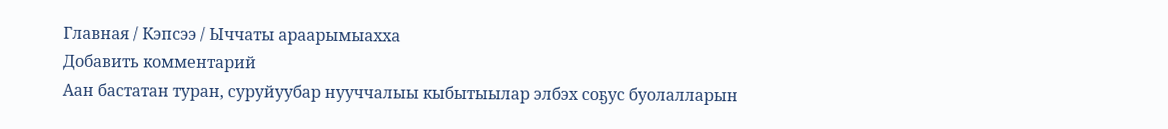Главная / Кэпсээ / Ыччаты араарымыахха
Добавить комментарий
Аан бастатан туран, суруйуубар нууччалыы кыбытыылар элбэх соҕус буолалларын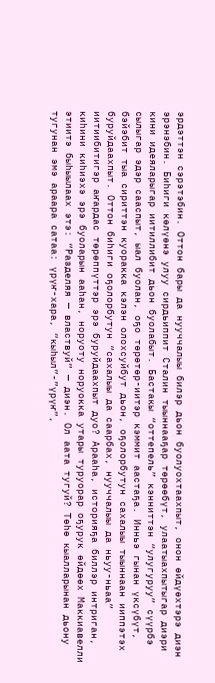эрдэттэн сэрэтэбин. Оттон бары да нууччалыы билэр дьон буолуохтаахпыт, онон өйдүөхтэрэ диэн эрэнэбин. Биһиги көлүөнэ улуу сирдьиппит Сталин тыыннааҕар төрөөбүт, улаатыахпытыгар диэри кини идеяларыгар иитиллибит дьон буолабыт. Бастакы “оттепель” кэнниттэн “улугуруу” сүүрбэ сылыгар эдэр сааспыт, ыал буолан, оҕо төрөтөр-иитэр кэммит аастаҕа. Инньэ гынан үксүбүт, бэйэбит тыа сириттэн куоракка кэлэн олохсуйбут дьон, оҕолорбутун сахалыы тыыннаан ииппэтэх буруйдаахпыт. Оттон биһиги оҕолорбутун “сахалыы да саарбах, нууччалыы да ньуу-ньаа” иитиибитигэр аҥардас төрөппүттэр эрэ буруйдаахпыт дуо? Арааһа, историяҕа биллэр интриган, киһини киһиэхэ эрэ буоларын ааһан, норуоту норуокка утары туруорар оҕурук өйдөөх Маккиавелли этиитэ быһыылаах этэ: “Разделяя — властвуй” — диэн. Ол аата тугуй? Төһө кыалларынан дьону тугунан эмэ араара сатаа: үрүҥ-хара, “кыһыл”-”үрүҥ”,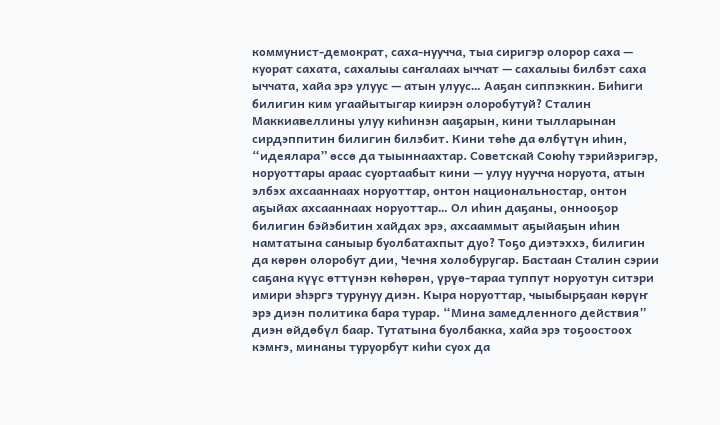коммунист-демократ, саха-нуучча, тыа сиригэр олорор саха — куорат сахата, сахалыы саҥалаах ыччат — сахалыы билбэт саха ыччата, хайа эрэ улуус — атын улуус… Ааҕан сиппэккин. Биһиги билигин ким угаайытыгар киирэн олоробутуй? Сталин Маккиавеллины улуу киһинэн ааҕарын, кини тылларынан сирдэппитин билигин билэбит. Кини төһө да өлбүтүн иһин, “идеялара” өссө да тыыннаахтар. Советскай Союһу тэрийэригэр, норуоттары араас суортаабыт кини — улуу нуучча норуота, атын элбэх ахсааннаах норуоттар, онтон национальностар, онтон аҕыйах ахсааннаах норуоттар… Ол иһин даҕаны, оннооҕор билигин бэйэбитин хайдах эрэ, ахсааммыт аҕыйаҕын иһин намтатына саныыр буолбатахпыт дуо? Тоҕо диэтэххэ, билигин да көрөн олоробут дии, Чечня холобуругар. Бастаан Сталин сэрии саҕана күүс өттүнэн көһөрөн, үрүө-тараа туппут норуотун ситэри имири эһэргэ турунуу диэн. Кыра норуоттар, чыыбырҕаан көрүҥ эрэ диэн политика бара турар. “Мина замедленного действия” диэн өйдөбүл баар. Тутатына буолбакка, хайа эрэ тоҕоостоох кэмҥэ, минаны туруорбут киһи суох да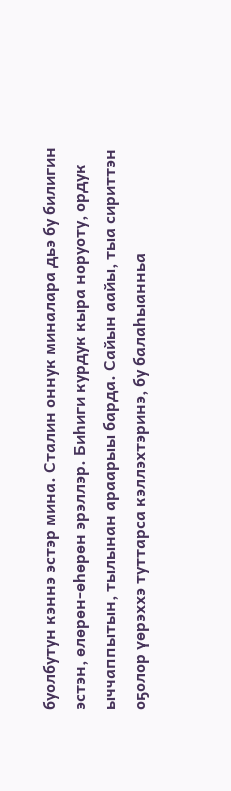буолбутун кэннэ эстэр мина. Сталин оннук миналара дьэ бу билигин эстэн, өлөрөн-өһөрөн эрэллэр. Биһиги курдук кыра норуоту, ордук ыччаппытын, тылынан араарыы барда. Сайын аайы, тыа сириттэн оҕолор үөрэххэ туттарса кэллэхтэринэ, бу балаһыанньа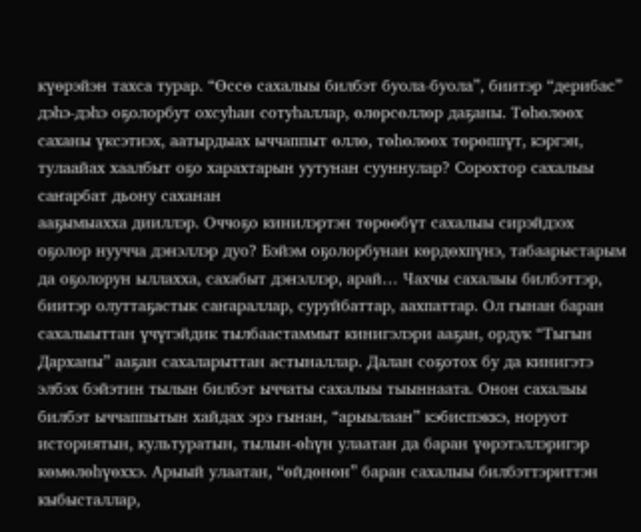күөрэйэн тахса турар. “Өссө сахалыы билбэт буола-буола”, биитэр “дерибас” дэһэ-дэһэ оҕолорбут охсуһан сотуһаллар, өлөрсөллөр даҕаны. Төһөлөөх саханы үксэтиэх, аатырдыах ыччаппыт өллө, төһөлөөх төрөппүт, кэргэн, тулаайах хаалбыт оҕо харахтарын уутунан сууннулар? Сорохтор сахалыы саҥарбат дьону саханан
ааҕымыахха дииллэр. Оччоҕо кинилэртэн төрөөбүт сахалыы сирэйдээх оҕолор нуучча дэнэллэр дуо? Бэйэм оҕолорбунан көрдөхпүнэ, табаарыстарым да оҕолорун ыллахха, сахабыт дэнэллэр, арай… Чахчы сахалыы билбэттэр, биитэр олуттаҕастык саҥараллар, суруйбаттар, аахпаттар. Ол гынан баран сахалыыттан үчүгэйдик тылбаастаммыт кинигэлэри ааҕан, ордук “Тыгын Дарханы” ааҕан сахаларыттан астыналлар. Далан соҕотох бу да кинигэтэ элбэх бэйэтин тылын билбэт ыччаты сахалыы тыыннаата. Онон сахалыы билбэт ыччаппытын хайдах эрэ гынан, “арыылаан” кэбиспэккэ, норуот историятын, культуратын, тылын-өһүн улаатан да баран үөрэтэллэригэр көмөлөһүөххэ. Арыый улаатан, “өйдөнөн” баран сахалыы билбэттэриттэн кыбысталлар,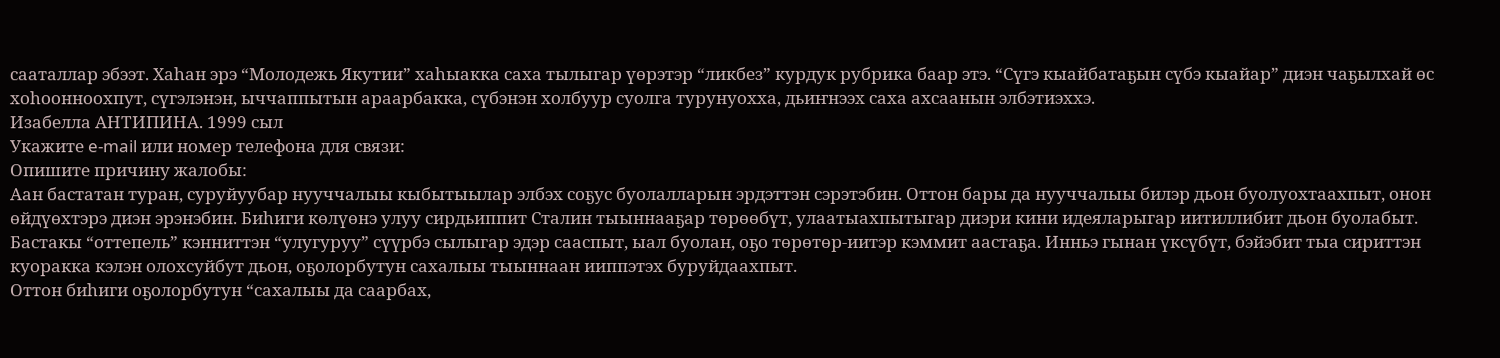сааталлар эбээт. Хаһан эрэ “Молодежь Якутии” хаһыакка саха тылыгар үөрэтэр “ликбез” курдук рубрика баар этэ. “Сүгэ кыайбатаҕын сүбэ кыайар” диэн чаҕылхай өс хоһоонноохпут, сүгэлэнэн, ыччаппытын араарбакка, сүбэнэн холбуур суолга турунуохха, дьиҥнээх саха ахсаанын элбэтиэххэ.
Изабелла АНТИПИНА. 1999 сыл
Укажите e-mail или номер телефона для связи:
Опишите причину жалобы:
Аан бастатан туран, суруйуубар нууччалыы кыбытыылар элбэх соҕус буолалларын эрдэттэн сэрэтэбин. Оттон бары да нууччалыы билэр дьон буолуохтаахпыт, онон өйдүөхтэрэ диэн эрэнэбин. Биһиги көлүөнэ улуу сирдьиппит Сталин тыыннааҕар төрөөбүт, улаатыахпытыгар диэри кини идеяларыгар иитиллибит дьон буолабыт. Бастакы “оттепель” кэнниттэн “улугуруу” сүүрбэ сылыгар эдэр сааспыт, ыал буолан, оҕо төрөтөр-иитэр кэммит аастаҕа. Инньэ гынан үксүбүт, бэйэбит тыа сириттэн куоракка кэлэн олохсуйбут дьон, оҕолорбутун сахалыы тыыннаан ииппэтэх буруйдаахпыт.
Оттон биһиги оҕолорбутун “сахалыы да саарбах,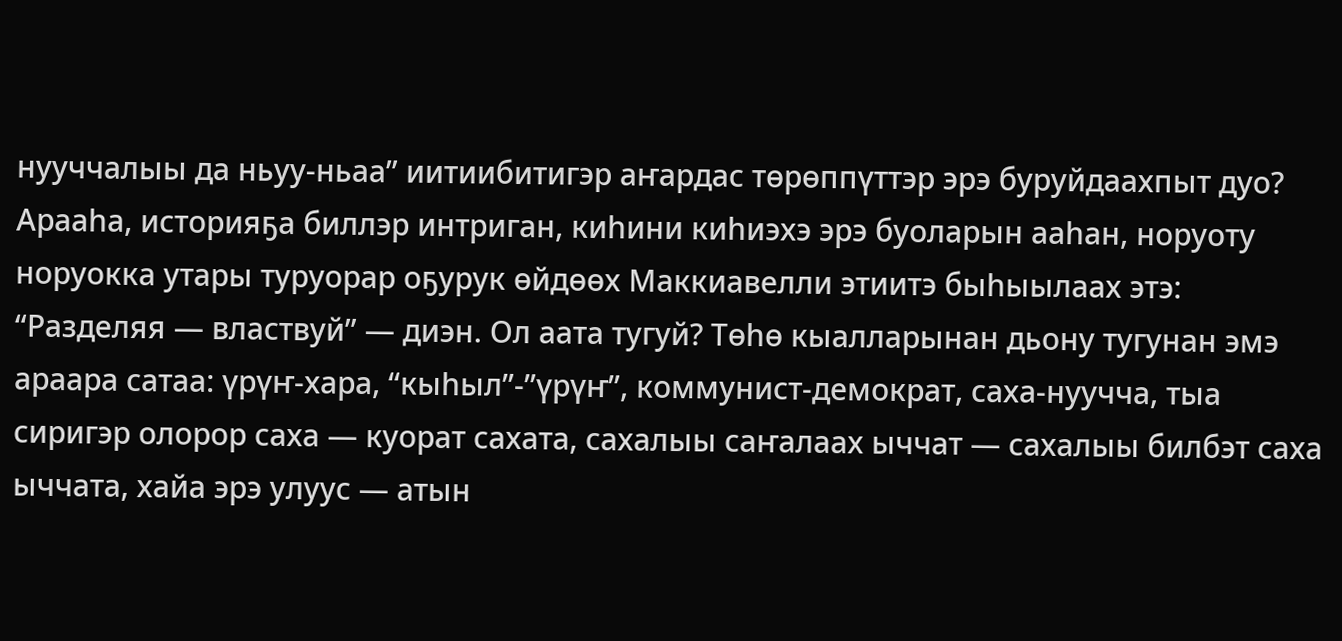нууччалыы да ньуу-ньаа” иитиибитигэр аҥардас төрөппүттэр эрэ буруйдаахпыт дуо? Арааһа, историяҕа биллэр интриган, киһини киһиэхэ эрэ буоларын ааһан, норуоту норуокка утары туруорар оҕурук өйдөөх Маккиавелли этиитэ быһыылаах этэ: “Разделяя — властвуй” — диэн. Ол аата тугуй? Төһө кыалларынан дьону тугунан эмэ араара сатаа: үрүҥ-хара, “кыһыл”-”үрүҥ”, коммунист-демократ, саха-нуучча, тыа сиригэр олорор саха — куорат сахата, сахалыы саҥалаах ыччат — сахалыы билбэт саха ыччата, хайа эрэ улуус — атын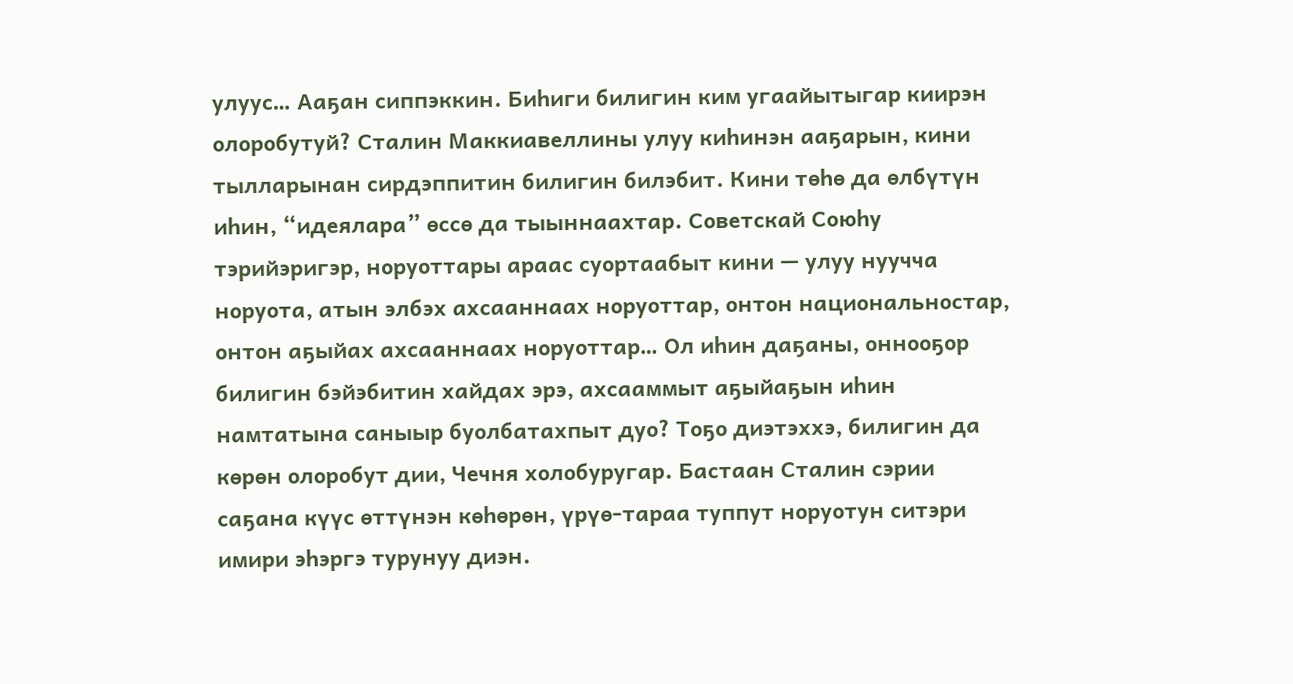улуус… Ааҕан сиппэккин. Биһиги билигин ким угаайытыгар киирэн олоробутуй? Сталин Маккиавеллины улуу киһинэн ааҕарын, кини тылларынан сирдэппитин билигин билэбит. Кини төһө да өлбүтүн иһин, “идеялара” өссө да тыыннаахтар. Советскай Союһу тэрийэригэр, норуоттары араас суортаабыт кини — улуу нуучча норуота, атын элбэх ахсааннаах норуоттар, онтон национальностар, онтон аҕыйах ахсааннаах норуоттар… Ол иһин даҕаны, оннооҕор билигин бэйэбитин хайдах эрэ, ахсааммыт аҕыйаҕын иһин намтатына саныыр буолбатахпыт дуо? Тоҕо диэтэххэ, билигин да көрөн олоробут дии, Чечня холобуругар. Бастаан Сталин сэрии саҕана күүс өттүнэн көһөрөн, үрүө-тараа туппут норуотун ситэри имири эһэргэ турунуу диэн.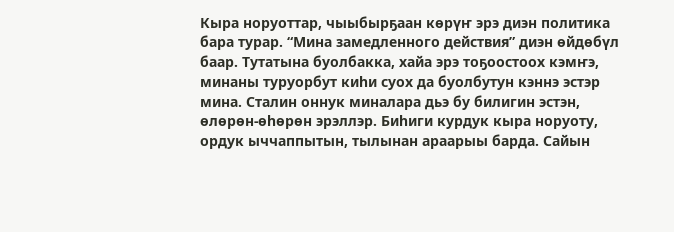Кыра норуоттар, чыыбырҕаан көрүҥ эрэ диэн политика бара турар. “Мина замедленного действия” диэн өйдөбүл баар. Тутатына буолбакка, хайа эрэ тоҕоостоох кэмҥэ, минаны туруорбут киһи суох да буолбутун кэннэ эстэр мина. Сталин оннук миналара дьэ бу билигин эстэн, өлөрөн-өһөрөн эрэллэр. Биһиги курдук кыра норуоту, ордук ыччаппытын, тылынан араарыы барда. Сайын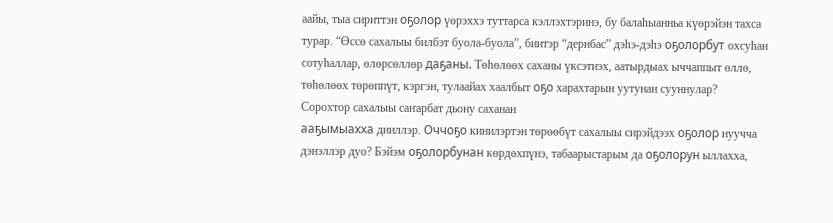аайы, тыа сириттэн оҕолор үөрэххэ туттарса кэллэхтэринэ, бу балаһыанньа күөрэйэн тахса турар. “Өссө сахалыы билбэт буола-буола”, биитэр “дерибас” дэһэ-дэһэ оҕолорбут охсуһан сотуһаллар, өлөрсөллөр даҕаны. Төһөлөөх саханы үксэтиэх, аатырдыах ыччаппыт өллө, төһөлөөх төрөппүт, кэргэн, тулаайах хаалбыт оҕо харахтарын уутунан сууннулар?
Сорохтор сахалыы саҥарбат дьону саханан
ааҕымыахха дииллэр. Оччоҕо кинилэртэн төрөөбүт сахалыы сирэйдээх оҕолор нуучча дэнэллэр дуо? Бэйэм оҕолорбунан көрдөхпүнэ, табаарыстарым да оҕолорун ыллахха,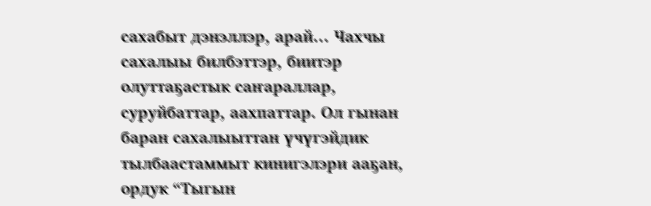сахабыт дэнэллэр, арай… Чахчы сахалыы билбэттэр, биитэр олуттаҕастык саҥараллар, суруйбаттар, аахпаттар. Ол гынан баран сахалыыттан үчүгэйдик тылбаастаммыт кинигэлэри ааҕан, ордук “Тыгын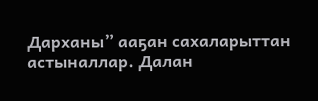Дарханы” ааҕан сахаларыттан астыналлар. Далан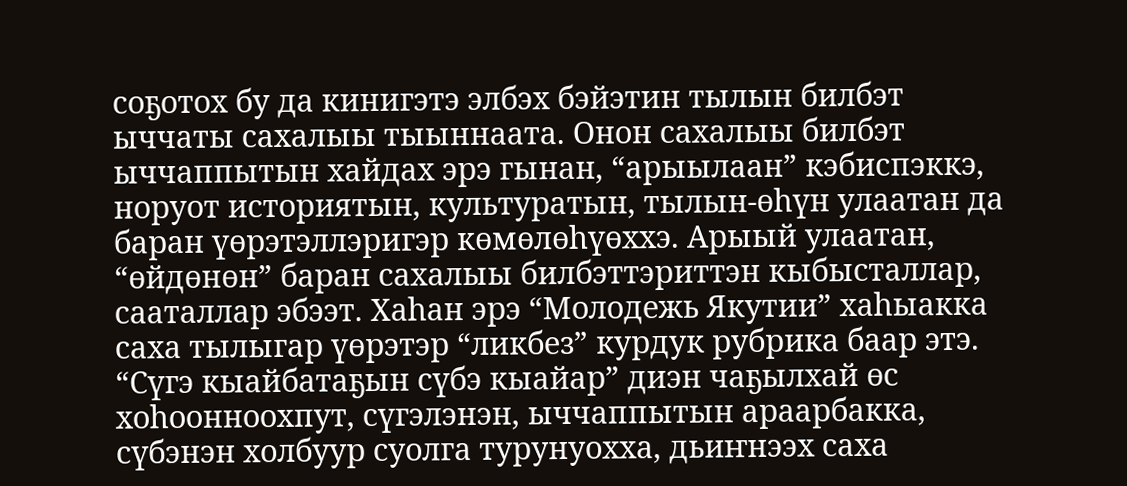соҕотох бу да кинигэтэ элбэх бэйэтин тылын билбэт ыччаты сахалыы тыыннаата. Онон сахалыы билбэт ыччаппытын хайдах эрэ гынан, “арыылаан” кэбиспэккэ, норуот историятын, культуратын, тылын-өһүн улаатан да баран үөрэтэллэригэр көмөлөһүөххэ. Арыый улаатан, “өйдөнөн” баран сахалыы билбэттэриттэн кыбысталлар, сааталлар эбээт. Хаһан эрэ “Молодежь Якутии” хаһыакка саха тылыгар үөрэтэр “ликбез” курдук рубрика баар этэ. “Сүгэ кыайбатаҕын сүбэ кыайар” диэн чаҕылхай өс хоһоонноохпут, сүгэлэнэн, ыччаппытын араарбакка, сүбэнэн холбуур суолга турунуохха, дьиҥнээх саха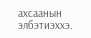ахсаанын элбэтиэххэ.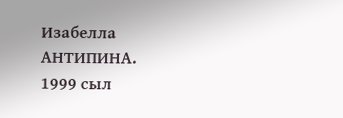Изабелла АНТИПИНА.
1999 сыл